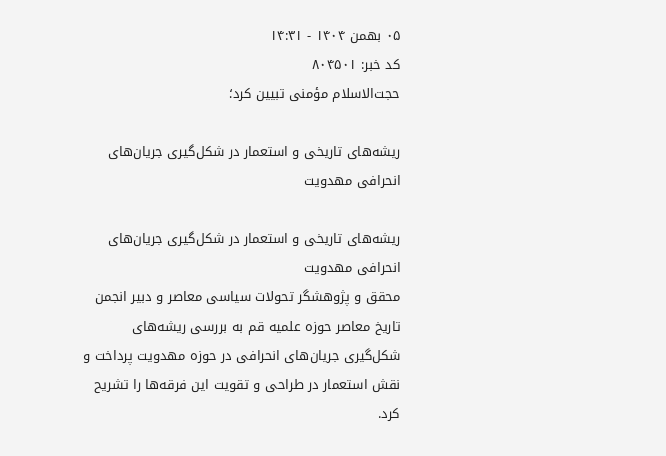۰۵ بهمن ۱۴۰۴ - ۱۴:۳۱
کد خبر: ۸۰۴۵۰۱
حجت‌الاسلام مؤمنی تبیین کرد؛

ریشه‌های تاریخی و استعمار در شکل‌گیری جریان‌های انحرافی مهدویت

ریشه‌های تاریخی و استعمار در شکل‌گیری جریان‌های انحرافی مهدویت
محقق و پژوهشگر تحولات سیاسی معاصر و دبیر انجمن تاریخ معاصر حوزه علمیه قم به بررسی ریشه‌های شکل‌گیری جریان‌های انحرافی در حوزه مهدویت پرداخت و نقش استعمار در طراحی و تقویت این فرقه‌ها را تشریح کرد.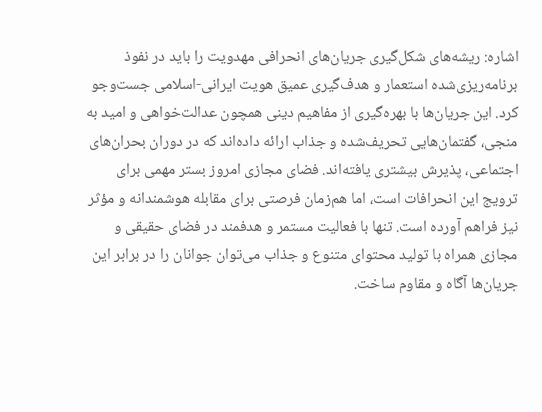اشاره: ریشه‌های شکل‌گیری جریان‌های انحرافی مهدویت را باید در نفوذ برنامه‌ریزی‌شده استعمار و هدف‌گیری عمیق هویت ایرانی-اسلامی جست‌وجو کرد. این جریان‌ها با بهره‌گیری از مفاهیم دینی همچون عدالت‌خواهی و امید به منجی، گفتمان‌هایی تحریف‌شده و جذاب ارائه داده‌اند که در دوران بحران‌های اجتماعی، پذیرش بیشتری یافته‌اند. فضای مجازی امروز بستر مهمی برای ترویج این انحرافات است، اما هم‌زمان فرصتی برای مقابله هوشمندانه و مؤثر نیز فراهم آورده است. تنها با فعالیت مستمر و هدفمند در فضای حقیقی و مجازی همراه با تولید محتوای متنوع و جذاب می‌توان جوانان را در برابر این جریان‌ها آگاه و مقاوم ساخت.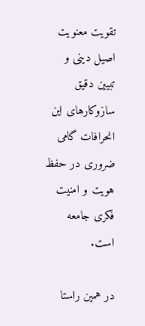تقویت معنویت اصیل دینی و تبیین دقیق سازوکارهای این انحرافات گامی ضروری در حفظ هویت و امنیت فکری جامعه است.

در همین راستا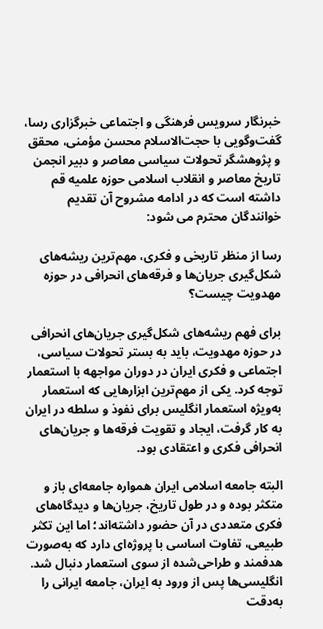خبرنگار سرویس فرهنگی و اجتماعی خبرگزاری رسا، گفت‌وگویی با حجت‌الاسلام محسن مؤمنی، محقق و پژوهشگر تحولات سیاسی معاصر و دبیر انجمن تاریخ معاصر و انقلاب اسلامی حوزه علمیه قم داشته است که در ادامه مشروح آن تقدیم خوانندگان محترم می شود:

رسا از منظر تاریخی و فکری، مهم‌ترین ریشه‌های شکل‌گیری جریان‌ها و فرقه‌های انحرافی در حوزه مهدویت چیست؟

برای فهم ریشه‌های شکل‌گیری جریان‌های انحرافی در حوزه مهدویت، باید به بستر تحولات سیاسی، اجتماعی و فکری ایران در دوران مواجهه با استعمار توجه کرد. یکی از مهم‌ترین ابزارهایی که استعمار به‌ویژه استعمار انگلیس برای نفوذ و سلطه در ایران به کار گرفت، ایجاد و تقویت فرقه‌ها و جریان‌های انحرافی فکری و اعتقادی بود.

البته جامعه اسلامی ایران همواره جامعه‌ای باز و متکثر بوده و در طول تاریخ، جریان‌ها و دیدگاه‌های فکری متعددی در آن حضور داشته‌اند؛ اما این تکثر طبیعی، تفاوت اساسی با پروژه‌ای دارد که به‌صورت هدفمند و طراحی‌شده از سوی استعمار دنبال شد. انگلیسی‌ها پس از ورود به ایران، جامعه ایرانی را به‌دقت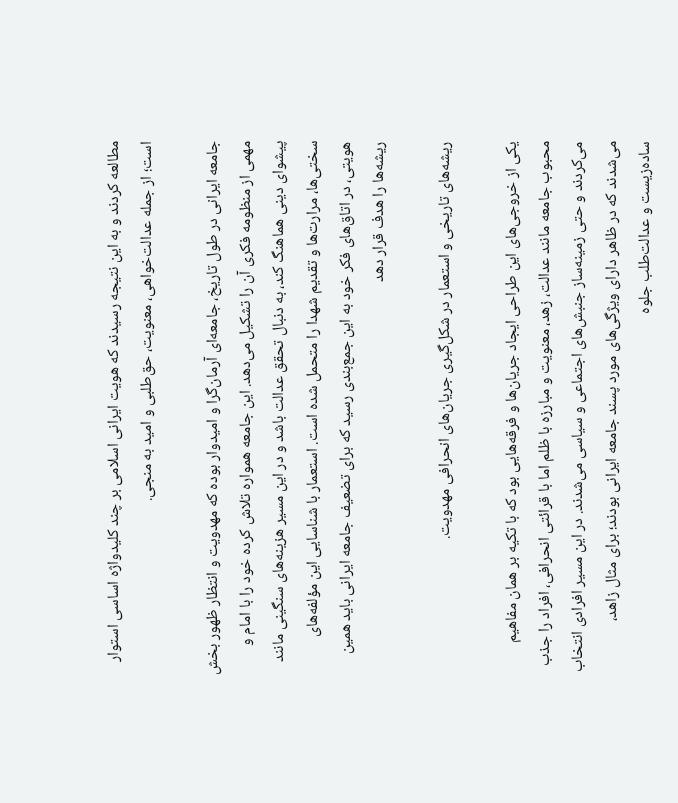مطالعه کردند و به این نتیجه رسیدند که هویت ایرانی اسلامی بر چند کلیدواژه اساسی استوار است؛ از جمله عدالت‌خواهی، معنویت، حق‌طلبی و امید به منجی.

جامعه ایرانی در طول تاریخ، جامعه‌ای آرمان‌گرا و امیدوار بوده که مهدویت و انتظار ظهور بخش مهمی از منظومه فکری آن را تشکیل می‌دهد. این جامعه همواره تلاش کرده خود را با امام و پیشوای دینی هماهنگ کند، به دنبال تحقق عدالت باشد و در این مسیر هزینه‌های سنگینی مانند سختی‌ها، مرارت‌ها و تقدیم شهدا را متحمل شده است. استعمار با شناسایی این مؤلفه‌های هویتی، در اتاق‌های فکر خود به این جمع‌بندی رسید که برای تضعیف جامعه ایرانی باید همین ریشه‌ها را هدف قرار دهد

ریشه‌های تاریخی و استعمار در شکل‌گیری جریان‌های انحرافی مهدویت.

یکی از خروجی‌های این طراحی ایجاد جریان‌ها و فرقه‌هایی بود که با تکیه بر همان مفاهیم محبوب جامعه مانند عدالت، زهد، معنویت و مبارزه با ظلم اما با قرائتی انحرافی، افراد را جذب می‌کردند و حتی زمینه‌ساز جنبش‌های اجتماعی و سیاسی می‌شدند. در این مسیر افرادی انتخاب می‌شدند که در ظاهر دارای ویژگی‌های مورد پسند جامعه ایرانی بودند؛ برای مثال زاهد، ساده‌زیست و عدالت‌طلب جلوه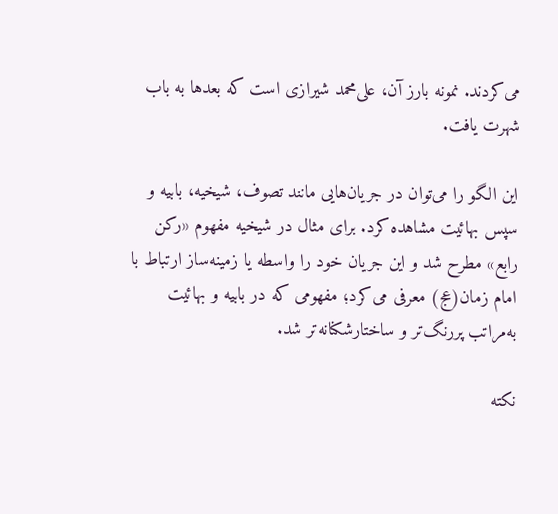می‌کردند. نمونه بارز آن، علی‌محمد شیرازی است که بعدها به باب شهرت یافت.

این الگو را می‌توان در جریان‌هایی مانند تصوف، شیخیه، بابیه و سپس بهائیت مشاهده کرد. برای مثال در شیخیه مفهوم «رکن رابع» مطرح شد و این جریان خود را واسطه یا زمینه‌ساز ارتباط با امام زمان(عج) معرفی می‌کرد؛ مفهومی که در بابیه و بهائیت به‌مراتب پررنگ‌تر و ساختارشکنانه‌تر شد.

نکته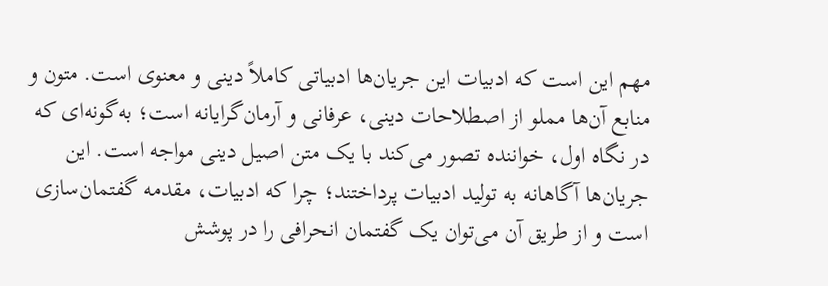مهم این است که ادبیات این جریان‌ها ادبیاتی کاملاً دینی و معنوی است. متون و منابع آن‌ها مملو از اصطلاحات دینی، عرفانی و آرمان‌گرایانه است؛ به‌گونه‌ای که در نگاه اول، خواننده تصور می‌کند با یک متن اصیل دینی مواجه است. این جریان‌ها آگاهانه به تولید ادبیات پرداختند؛ چرا که ادبیات، مقدمه گفتمان‌سازی است و از طریق آن می‌توان یک گفتمان انحرافی را در پوشش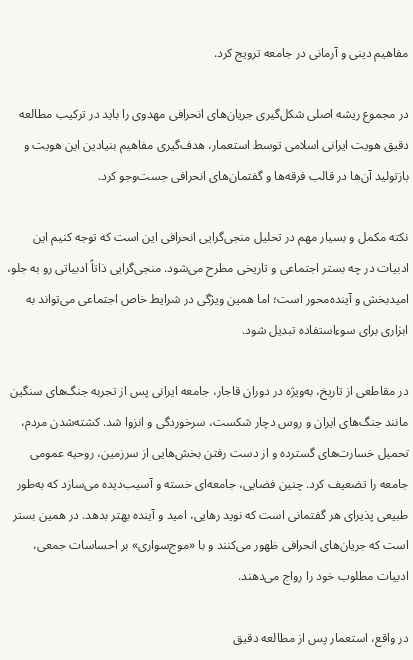مفاهیم دینی و آرمانی در جامعه ترویج کرد.

در مجموع ریشه اصلی شکل‌گیری جریان‌های انحرافی مهدوی را باید در ترکیب مطالعه دقیق هویت ایرانی اسلامی توسط استعمار، هدف‌گیری مفاهیم بنیادین این هویت و بازتولید آن‌ها در قالب فرقه‌ها و گفتمان‌های انحرافی جست‌وجو کرد.

نکته مکمل و بسیار مهم در تحلیل منجی‌گرایی انحرافی این است که توجه کنیم این ادبیات در چه بستر اجتماعی و تاریخی مطرح می‌شود. منجی‌گرایی ذاتاً ادبیاتی رو به جلو، امیدبخش و آینده‌محور است؛ اما همین ویژگی در شرایط خاص اجتماعی می‌تواند به ابزاری برای سوءاستفاده تبدیل شود.

در مقاطعی از تاریخ، به‌ویژه در دوران قاجار، جامعه ایرانی پس از تجربه جنگ‌های سنگین مانند جنگ‌های ایران و روس دچار شکست، سرخوردگی و انزوا شد. کشته‌شدن مردم، تحمیل خسارت‌های گسترده و از دست رفتن بخش‌هایی از سرزمین، روحیه عمومی جامعه را تضعیف کرد. چنین فضایی، جامعه‌ای خسته و آسیب‌دیده می‌سازد که به‌طور طبیعی پذیرای هر گفتمانی است که نوید رهایی، امید و آینده بهتر بدهد. در همین بستر است که جریان‌های انحرافی ظهور می‌کنند و با «موج‌سواری» بر احساسات جمعی، ادبیات مطلوب خود را رواج می‌دهند.

در واقع، استعمار پس از مطالعه دقیق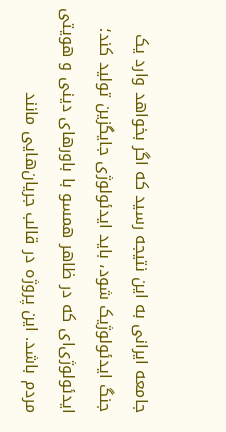جامعه ایرانی به این نتیجه رسید که اگر بخواهد وارد یک جنگ ایدئولوژیک شود، باید ایدئولوژی جایگزین تولید کند؛ ایدئولوژی‌ای که در ظاهر همسو با باورهای دینی و هویتی مردم باشد. این پروژه در قالب جریان‌هایی مانند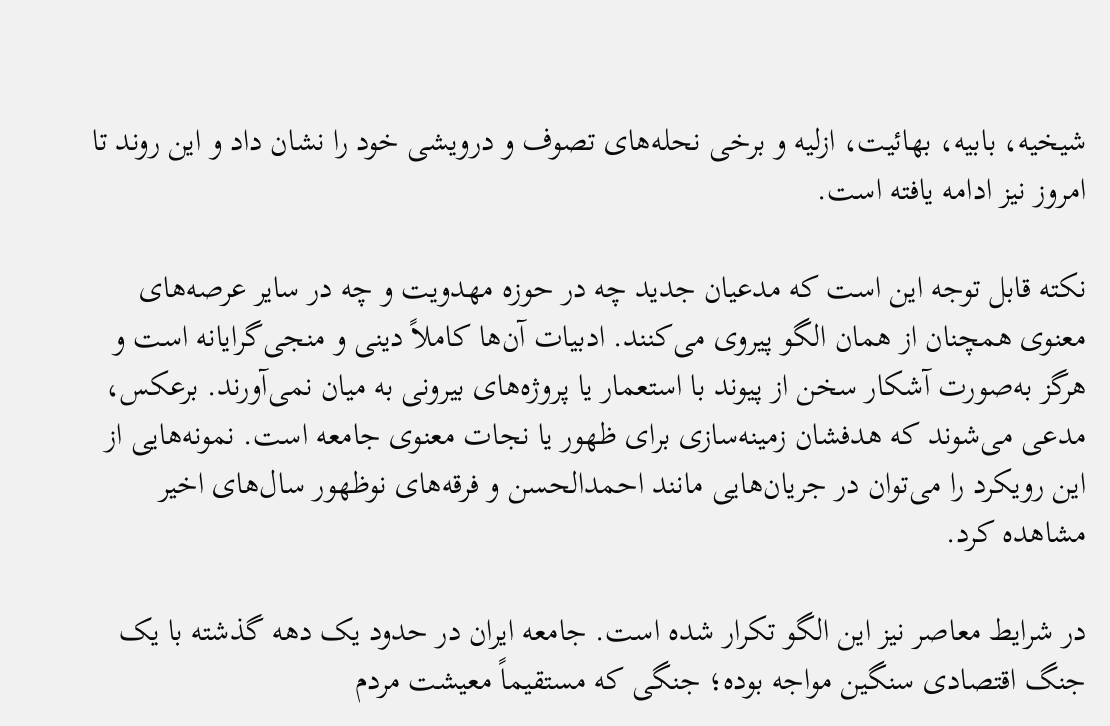شیخیه، بابیه، بهائیت، ازلیه و برخی نحله‌های تصوف و درویشی خود را نشان داد و این روند تا امروز نیز ادامه یافته است.

نکته قابل توجه این است که مدعیان جدید چه در حوزه مهدویت و چه در سایر عرصه‌های معنوی همچنان از همان الگو پیروی می‌کنند. ادبیات آن‌ها کاملاً دینی و منجی‌گرایانه است و هرگز به‌صورت آشکار سخن از پیوند با استعمار یا پروژه‌های بیرونی به میان نمی‌آورند. برعکس، مدعی می‌شوند که هدفشان زمینه‌سازی برای ظهور یا نجات معنوی جامعه است. نمونه‌هایی از این رویکرد را می‌توان در جریان‌هایی مانند احمدالحسن و فرقه‌های نوظهور سال‌های اخیر مشاهده کرد.

در شرایط معاصر نیز این الگو تکرار شده است. جامعه ایران در حدود یک دهه گذشته با یک جنگ اقتصادی سنگین مواجه بوده؛ جنگی که مستقیماً معیشت مردم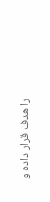را هدف قرار داده و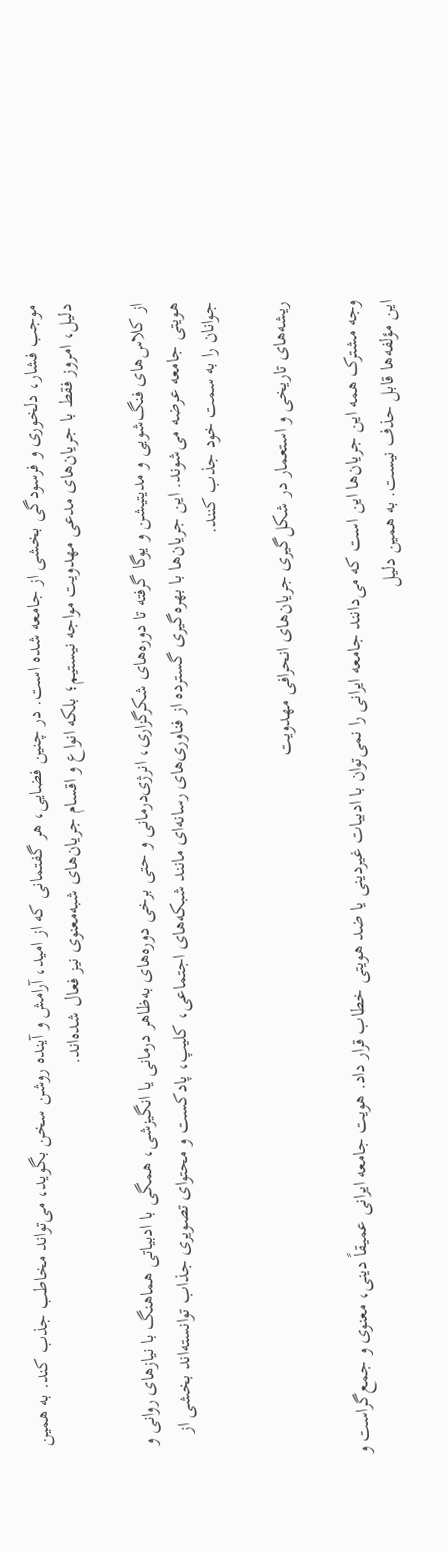موجب فشار، دلخوری و فرسودگی بخشی از جامعه شده است. در چنین فضایی، هر گفتمانی که از امید، آرامش و آینده روشن سخن بگوید، می‌تواند مخاطب جذب کند. به همین دلیل، امروز فقط با جریان‌های مدعی مهدویت مواجه نیستیم؛ بلکه انواع و اقسام جریان‌های شبه‌معنوی نیز فعال شده‌اند.

از کلاس‌های فنگ‌شویی و مدیتیشن و یوگا گرفته تا دوره‌های شکرگزاری، انرژی‌درمانی و حتی برخی دوره‌های به‌ظاهر درمانی یا انگیزشی، همگی با ادبیاتی هماهنگ با نیازهای روانی و هویتی جامعه عرضه می‌شوند. این جریان‌ها با بهره‌گیری گسترده از فناوری‌های رسانه‌ای مانند شبکه‌های اجتماعی، کلیپ، پادکست و محتوای تصویری جذاب توانسته‌اند بخشی از جوانان را به سمت خود جذب کنند.

ریشه‌های تاریخی و استعمار در شکل‌گیری جریان‌های انحرافی مهدویت

وجه مشترک همه این جریان‌ها این است که می‌دانند جامعه ایرانی را نمی‌توان با ادبیات غیردینی یا ضد هویتی خطاب قرار داد. هویت جامعه ایرانی عمیقاً دینی، معنوی و جمع‌گراست و این مؤلفه‌ها قابل حذف نیست. به همین دلیل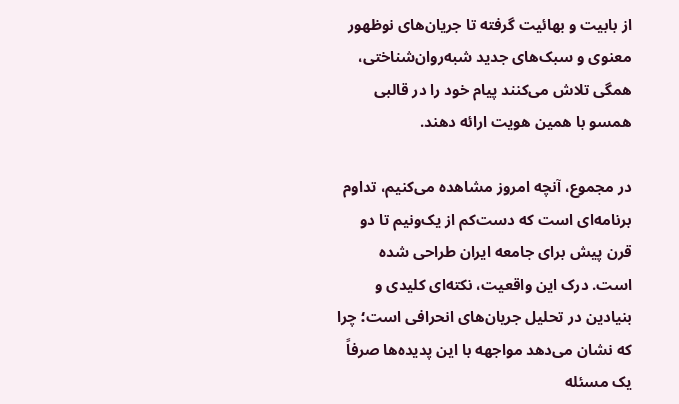از بابیت و بهائیت گرفته تا جریان‌های نوظهور معنوی و سبک‌های جدید شبه‌روان‌شناختی، همگی تلاش می‌کنند پیام خود را در قالبی همسو با همین هویت ارائه دهند.

در مجموع، آنچه امروز مشاهده می‌کنیم، تداوم برنامه‌ای است که دست‌کم از یک‌ونیم تا دو قرن پیش برای جامعه ایران طراحی شده است. درک این واقعیت، نکته‌ای کلیدی و بنیادین در تحلیل جریان‌های انحرافی است؛ چرا که نشان می‌دهد مواجهه با این پدیده‌ها صرفاً یک مسئله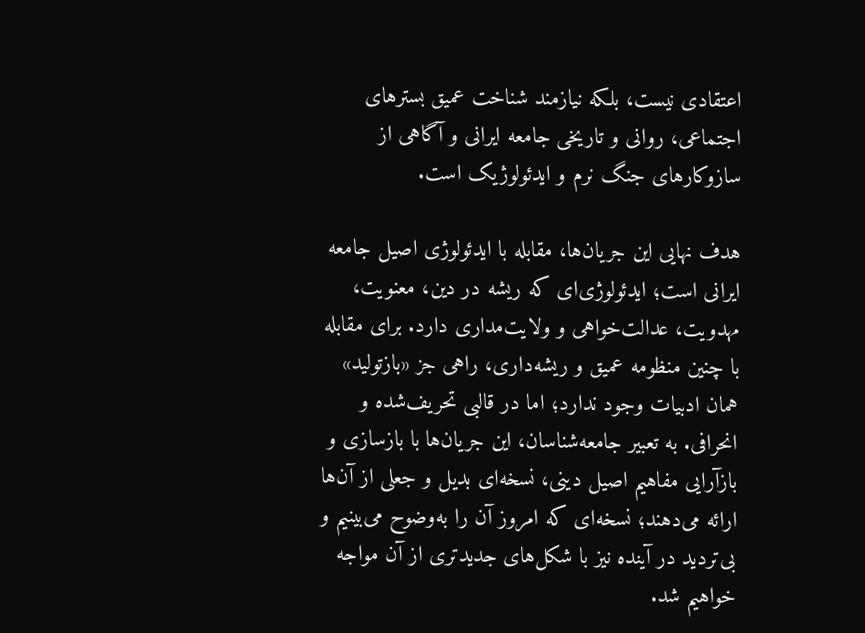اعتقادی نیست، بلکه نیازمند شناخت عمیق بسترهای اجتماعی، روانی و تاریخی جامعه ایرانی و آگاهی از سازوکارهای جنگ نرم و ایدئولوژیک است.

هدف نهایی این جریان‌ها، مقابله با ایدئولوژی اصیل جامعه ایرانی است؛ ایدئولوژی‌ای که ریشه در دین، معنویت، مهدویت، عدالت‌خواهی و ولایت‌مداری دارد. برای مقابله با چنین منظومه عمیق و ریشه‌داری، راهی جز «بازتولید» همان ادبیات وجود ندارد؛ اما در قالبی تحریف‌شده و انحرافی. به تعبیر جامعه‌شناسان، این جریان‌ها با بازسازی و بازآرایی مفاهیم اصیل دینی، نسخه‌ای بدیل و جعلی از آن‌ها ارائه می‌دهند؛ نسخه‌ای که امروز آن را به‌وضوح می‌بینیم و بی‌تردید در آینده نیز با شکل‌های جدیدتری از آن مواجه خواهیم شد.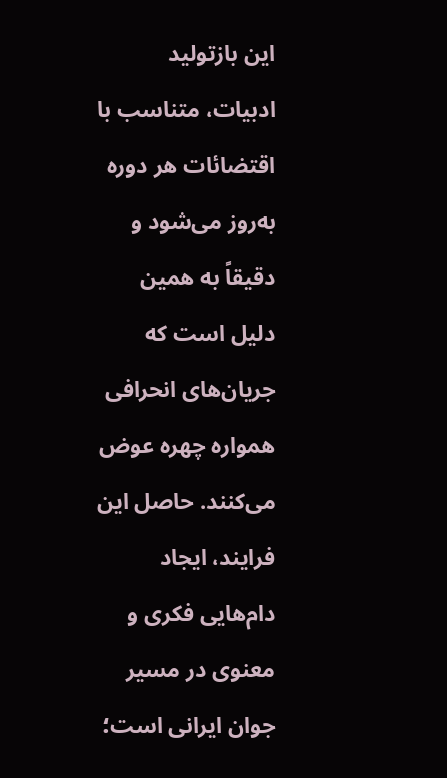این بازتولید ادبیات، متناسب با اقتضائات هر دوره به‌روز می‌شود و دقیقاً به همین دلیل است که جریان‌های انحرافی همواره چهره عوض می‌کنند. حاصل این فرایند، ایجاد دام‌هایی فکری و معنوی در مسیر جوان ایرانی است؛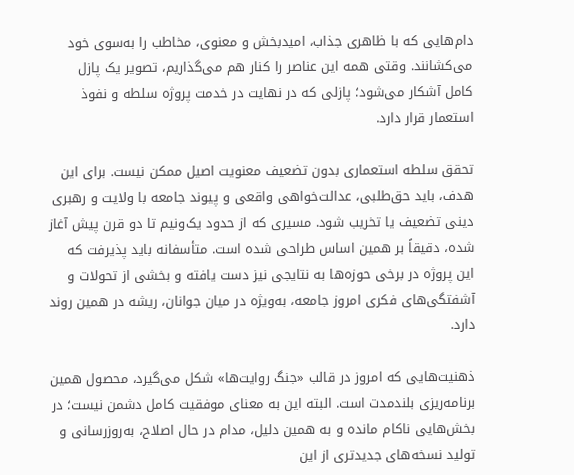دام‌هایی که با ظاهری جذاب، امیدبخش و معنوی، مخاطب را به‌سوی خود می‌کشانند. وقتی همه این عناصر را کنار هم می‌گذاریم، تصویر یک پازل کامل آشکار می‌شود؛ پازلی که در نهایت در خدمت پروژه سلطه و نفوذ استعمار قرار دارد.

تحقق سلطه استعماری بدون تضعیف معنویت اصیل ممکن نیست. برای این هدف، باید حق‌طلبی، عدالت‌خواهی واقعی و پیوند جامعه با ولایت و رهبری دینی تضعیف یا تخریب شود. مسیری که از حدود یک‌ونیم تا دو قرن پیش آغاز شده، دقیقاً بر همین اساس طراحی شده است. متأسفانه باید پذیرفت که این پروژه در برخی حوزه‌ها به نتایجی نیز دست یافته و بخشی از تحولات و آشفتگی‌های فکری امروز جامعه، به‌ویژه در میان جوانان، ریشه در همین روند دارد.

ذهنیت‌هایی که امروز در قالب «جنگ روایت‌ها» شکل می‌گیرد، محصول همین برنامه‌ریزی بلندمدت است. البته این به معنای موفقیت کامل دشمن نیست؛ در بخش‌هایی ناکام مانده و به همین دلیل، مدام در حال اصلاح، به‌روزرسانی و تولید نسخه‌های جدیدتری از این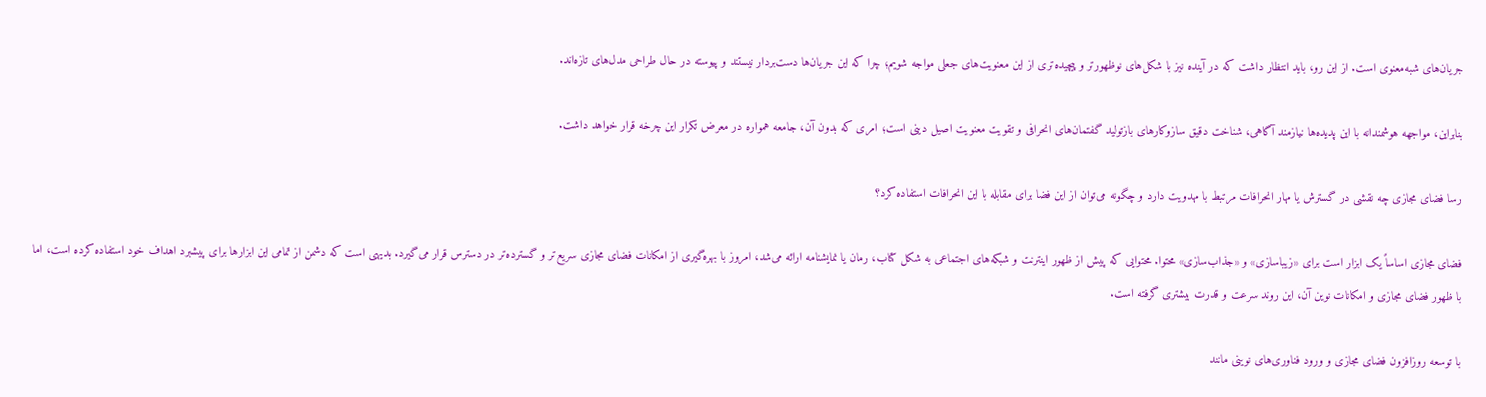جریان‌های شبه‌معنوی است. از این رو، باید انتظار داشت که در آینده نیز با شکل‌های نوظهورتر و پیچیده‌تری از این معنویت‌های جعلی مواجه شویم؛ چرا که این جریان‌ها دست‌بردار نیستند و پیوسته در حال طراحی مدل‌های تازه‌اند.

بنابراین، مواجهه هوشمندانه با این پدیده‌ها نیازمند آگاهی، شناخت دقیق سازوکارهای بازتولید گفتمان‌های انحرافی و تقویت معنویت اصیل دینی است؛ امری که بدون آن، جامعه همواره در معرض تکرار این چرخه قرار خواهد داشت.

رسا فضای مجازی چه نقشی در گسترش یا مهار انحرافات مرتبط با مهدویت دارد و چگونه می‌توان از این فضا برای مقابله با این انحرافات استفاده کرد؟

فضای مجازی اساساً یک ابزار است برای «زیباسازی» و «جذاب‌سازی» محتوا. محتوایی که پیش از ظهور اینترنت و شبکه‌های اجتماعی به شکل کتاب، رمان یا نمایشنامه ارائه می‌شد، امروز با بهره‌گیری از امکانات فضای مجازی سریع‌تر و گسترده‌تر در دسترس قرار می‌گیرد. بدیهی است که دشمن از تمامی این ابزارها برای پیشبرد اهداف خود استفاده کرده است، اما با ظهور فضای مجازی و امکانات نوین آن، این روند سرعت و قدرت بیشتری گرفته است.

با توسعه روزافزون فضای مجازی و ورود فناوری‌های نوینی مانند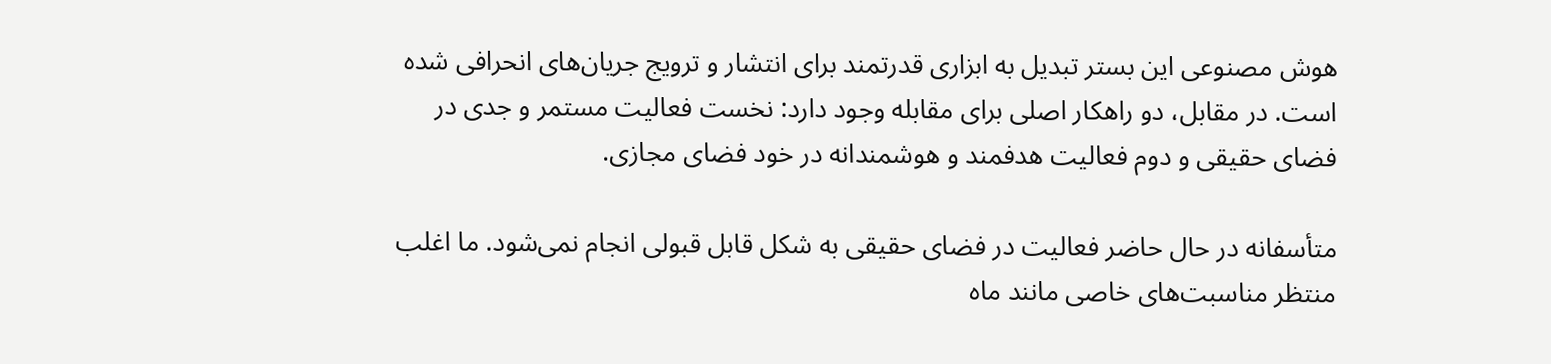هوش مصنوعی این بستر تبدیل به ابزاری قدرتمند برای انتشار و ترویج جریان‌های انحرافی شده است. در مقابل، دو راهکار اصلی برای مقابله وجود دارد: نخست فعالیت مستمر و جدی در فضای حقیقی و دوم فعالیت هدفمند و هوشمندانه در خود فضای مجازی.

متأسفانه در حال حاضر فعالیت در فضای حقیقی به شکل قابل قبولی انجام نمی‌شود. ما اغلب منتظر مناسبت‌های خاصی مانند ماه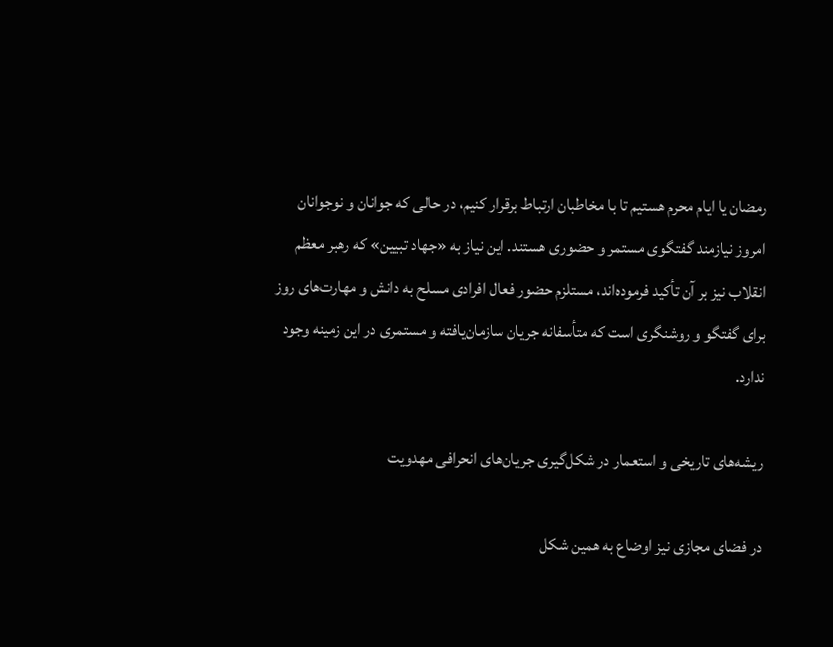رمضان یا ایام محرم هستیم تا با مخاطبان ارتباط برقرار کنیم، در حالی که جوانان و نوجوانان امروز نیازمند گفتگوی مستمر و حضوری هستند. این نیاز به «جهاد تبیین» که رهبر معظم انقلاب نیز بر آن تأکید فرموده‌اند، مستلزم حضور فعال افرادی مسلح به دانش و مهارت‌های روز برای گفتگو و روشنگری است که متأسفانه جریان سازمان‌یافته و مستمری در این زمینه وجود ندارد.

ریشه‌های تاریخی و استعمار در شکل‌گیری جریان‌های انحرافی مهدویت

در فضای مجازی نیز اوضاع به همین شکل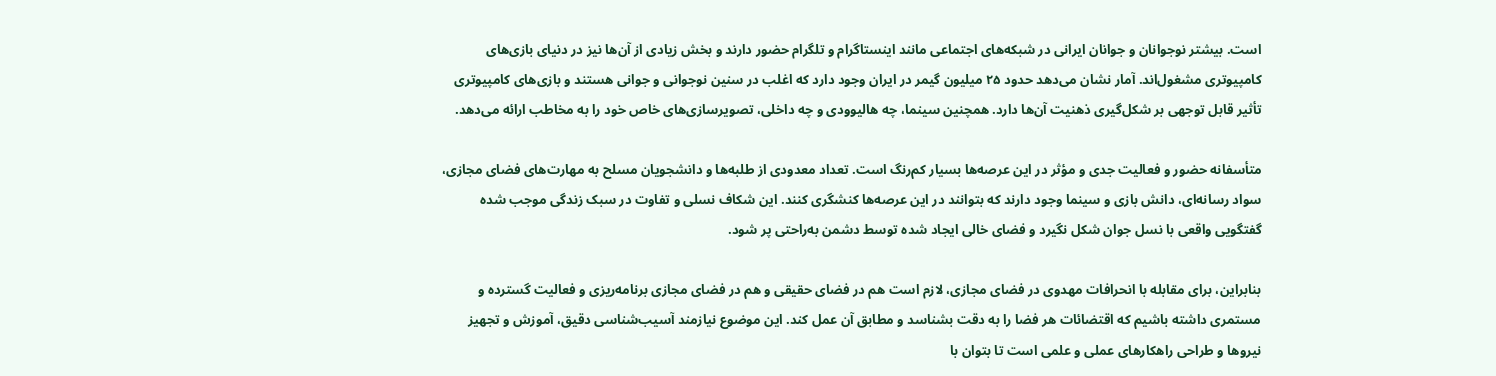است. بیشتر نوجوانان و جوانان ایرانی در شبکه‌های اجتماعی مانند اینستاگرام و تلگرام حضور دارند و بخش زیادی از آن‌ها نیز در دنیای بازی‌های کامپیوتری مشغول‌اند. آمار نشان می‌دهد حدود ۲۵ میلیون گیمر در ایران وجود دارد که اغلب در سنین نوجوانی و جوانی هستند و بازی‌های کامپیوتری تأثیر قابل توجهی بر شکل‌گیری ذهنیت آن‌ها دارد. همچنین سینما، چه هالیوودی و چه داخلی، تصویرسازی‌های خاص خود را به مخاطب ارائه می‌دهد.

متأسفانه حضور و فعالیت جدی و مؤثر در این عرصه‌ها بسیار کم‌رنگ است. تعداد معدودی از طلبه‌ها و دانشجویان مسلح به مهارت‌های فضای مجازی، سواد رسانه‌ای، دانش بازی و سینما وجود دارند که بتوانند در این عرصه‌ها کنشگری کنند. این شکاف نسلی و تفاوت در سبک زندگی موجب شده گفتگویی واقعی با نسل جوان شکل نگیرد و فضای خالی ایجاد شده توسط دشمن به‌راحتی پر شود.

بنابراین، برای مقابله با انحرافات مهدوی در فضای مجازی، لازم است هم در فضای حقیقی و هم در فضای مجازی برنامه‌ریزی و فعالیت گسترده و مستمری داشته باشیم که اقتضائات هر فضا را به دقت بشناسد و مطابق آن عمل کند. این موضوع نیازمند آسیب‌شناسی دقیق، آموزش و تجهیز نیروها و طراحی راهکارهای عملی و علمی است تا بتوان با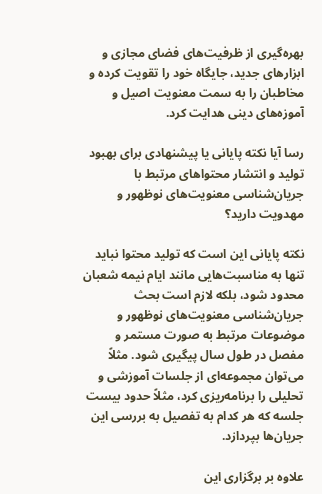بهره‌گیری از ظرفیت‌های فضای مجازی و ابزارهای جدید، جایگاه خود را تقویت کرده و مخاطبان را به سمت معنویت اصیل و آموزه‌های دینی هدایت کرد.

رسا آیا نکته پایانی یا پیشنهادی برای بهبود تولید و انتشار محتواهای مرتبط با جریان‌شناسی معنویت‌های نوظهور و مهدویت دارید؟

نکته پایانی این است که تولید محتوا نباید تنها به مناسبت‌هایی مانند ایام نیمه شعبان محدود شود، بلکه لازم است بحث جریان‌شناسی معنویت‌های نوظهور و موضوعات مرتبط به صورت مستمر و مفصل در طول سال پیگیری شود. مثلاً می‌توان مجموعه‌ای از جلسات آموزشی و تحلیلی را برنامه‌ریزی کرد، مثلاً حدود بیست جلسه که هر کدام به تفصیل به بررسی این جریان‌ها بپردازد.

علاوه بر برگزاری این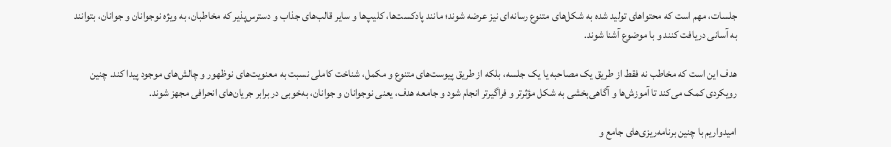جلسات، مهم است که محتواهای تولید شده به شکل‌های متنوع رسانه‌ای نیز عرضه شوند؛ مانند پادکست‌ها، کلیپ‌ها و سایر قالب‌های جذاب و دسترس‌پذیر که مخاطبان، به ویژه نوجوانان و جوانان، بتوانند به آسانی دریافت کنند و با موضوع آشنا شوند.

هدف این است که مخاطب نه فقط از طریق یک مصاحبه یا یک جلسه، بلکه از طریق پیوست‌های متنوع و مکمل، شناخت کاملی نسبت به معنویت‌های نوظهور و چالش‌های موجود پیدا کند. چنین رویکردی کمک می‌کند تا آموزش‌ها و آگاهی‌بخشی به شکل مؤثرتر و فراگیرتر انجام شود و جامعه هدف، یعنی نوجوانان و جوانان، به‌خوبی در برابر جریان‌های انحرافی مجهز شوند.

امیدواریم با چنین برنامه‌ریزی‌های جامع و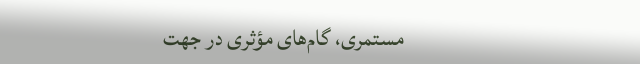مستمری، گام‌های مؤثری در جهت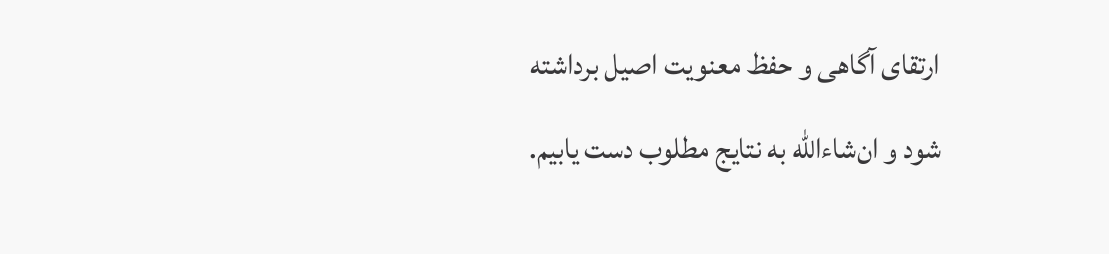ارتقای آگاهی و حفظ معنویت اصیل برداشته شود و ان‌شاءالله به نتایج مطلوب دست یابیم.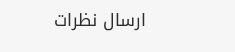ارسال نظرات